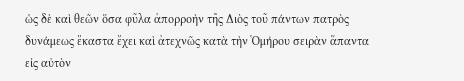ὡς δὲ καὶ θεῶν ὅσα φῦλα ἀπορροὴν τῆς Διὸς τοῦ πάντων πατρὸς δυνάμεως ἕκαστα ἔχει καὶ ἀτεχνῶς κατὰ τὴν Ὁμήρου σειρὰν ἅπαντα εἰς αὐτὸν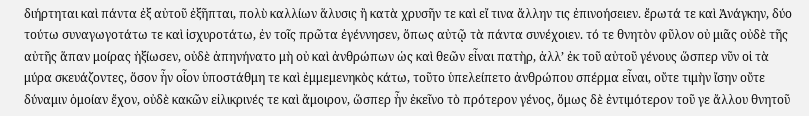διήρτηται καὶ πάντα ἐξ αὐτοῦ ἐξῆπται, πολὺ καλλίων ἅλυσις ἢ κατὰ χρυσῆν τε καὶ εἴ τινα ἄλλην τις ἐπινοήσειεν. ἔρωτά τε καὶ Ἀνάγκην, δύο τούτω συναγωγοτάτω τε καὶ ἰσχυροτάτω, ἐν τοῖς πρῶτα ἐγέννησεν, ὅπως αὐτῷ τὰ πάντα συνέχοιεν. τό τε θνητὸν φῦλον οὐ μιᾶς οὐδὲ τῆς αὐτῆς ἅπαν μοίρας ἠξίωσεν, οὐδὲ ἀπηνήνατο μὴ οὐ καὶ ἀνθρώπων ὡς καὶ θεῶν εἶναι πατὴρ, ἀλλʼ ἐκ τοῦ αὐτοῦ γένους ὥσπερ νῦν οἱ τὰ μύρα σκευάζοντες, ὅσον ἦν οἷον ὑποστάθμη τε καὶ ἐμμεμενηκὸς κάτω, τοῦτο ὑπελείπετο ἀνθρώπου σπέρμα εἶναι, οὔτε τιμὴν ἴσην οὔτε δύναμιν ὁμοίαν ἔχον, οὐδὲ κακῶν εἰλικρινές τε καὶ ἄμοιρον, ὥσπερ ἦν ἐκεῖνο τὸ πρότερον γένος, ὅμως δὲ ἐντιμότερον τοῦ γε ἄλλου θνητοῦ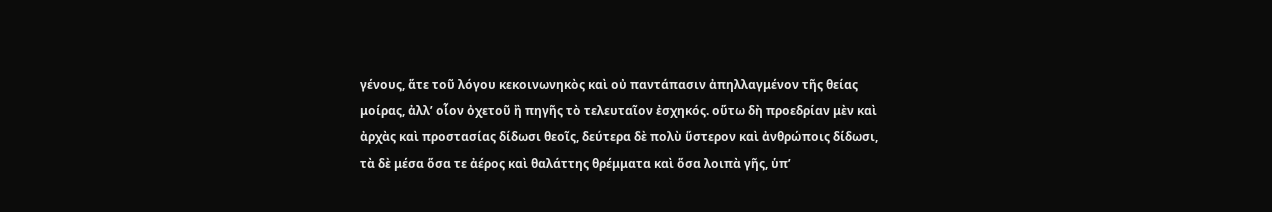γένους, ἅτε τοῦ λόγου κεκοινωνηκὸς καὶ οὐ παντάπασιν ἀπηλλαγμένον τῆς θείας μοίρας, ἀλλʼ οἷον ὀχετοῦ ἢ πηγῆς τὸ τελευταῖον ἐσχηκός. οὕτω δὴ προεδρίαν μὲν καὶ ἀρχὰς καὶ προστασίας δίδωσι θεοῖς, δεύτερα δὲ πολὺ ὕστερον καὶ ἀνθρώποις δίδωσι, τὰ δὲ μέσα ὅσα τε ἀέρος καὶ θαλάττης θρέμματα καὶ ὅσα λοιπὰ γῆς, ὑπʼ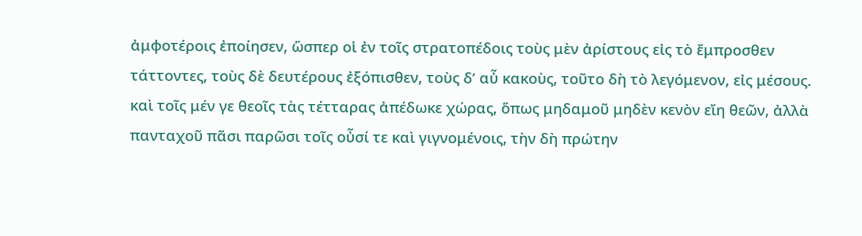ἀμφοτέροις ἐποίησεν, ὥσπερ οἱ ἐν τοῖς στρατοπέδοις τοὺς μὲν ἀρίστους εἰς τὸ ἔμπροσθεν τάττοντες, τοὺς δὲ δευτέρους ἐξόπισθεν, τοὺς δʼ αὖ κακοὺς, τοῦτο δὴ τὸ λεγόμενον, εἰς μέσους. καὶ τοῖς μέν γε θεοῖς τὰς τέτταρας ἀπέδωκε χώρας, ὅπως μηδαμοῦ μηδὲν κενὸν εἴη θεῶν, ἀλλὰ πανταχοῦ πᾶσι παρῶσι τοῖς οὖσί τε καὶ γιγνομένοις, τὴν δὴ πρώτην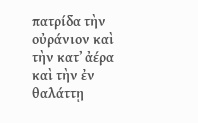πατρίδα τὴν οὐράνιον καὶ τὴν κατʼ ἀέρα καὶ τὴν ἐν θαλάττῃ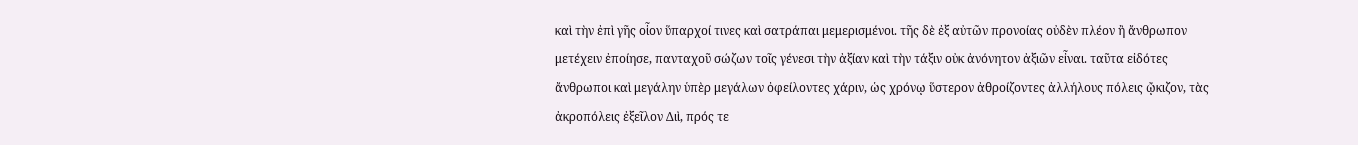καὶ τὴν ἐπὶ γῆς οἷον ὕπαρχοί τινες καὶ σατράπαι μεμερισμένοι. τῆς δὲ ἐξ αὐτῶν προνοίας οὐδὲν πλέον ἢ ἄνθρωπον μετέχειν ἐποίησε, πανταχοῦ σώζων τοῖς γένεσι τὴν ἀξίαν καὶ τὴν τάξιν οὐκ ἀνόνητον ἀξιῶν εἶναι. ταῦτα εἰδότες ἄνθρωποι καὶ μεγάλην ὑπὲρ μεγάλων ὀφείλοντες χάριν, ὡς χρόνῳ ὕστερον ἀθροίζοντες ἀλλήλους πόλεις ᾤκιζον, τὰς ἀκροπόλεις ἐξεῖλον Διὶ, πρός τε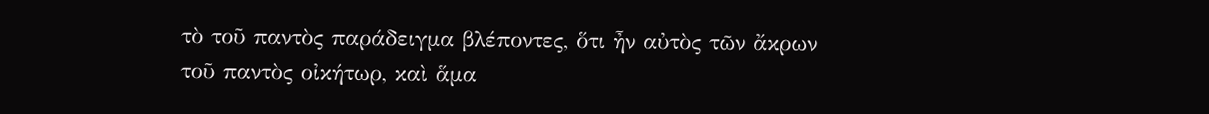τὸ τοῦ παντὸς παράδειγμα βλέποντες, ὅτι ἦν αὐτὸς τῶν ἄκρων τοῦ παντὸς οἰκήτωρ, καὶ ἅμα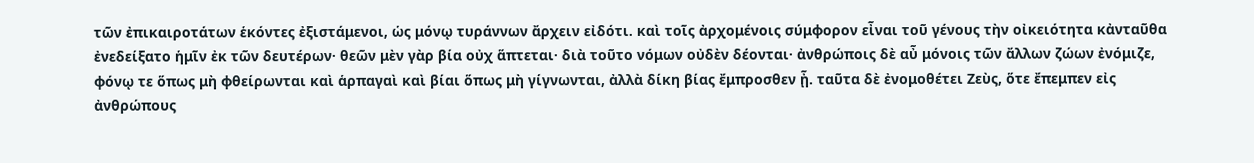τῶν ἐπικαιροτάτων ἑκόντες ἐξιστάμενοι, ὡς μόνῳ τυράννων ἄρχειν εἰδότι. καὶ τοῖς ἀρχομένοις σύμφορον εἶναι τοῦ γένους τὴν οἰκειότητα κἀνταῦθα ἐνεδείξατο ἡμῖν ἐκ τῶν δευτέρων· θεῶν μὲν γὰρ βία οὐχ ἅπτεται· διὰ τοῦτο νόμων οὐδὲν δέονται· ἀνθρώποις δὲ αὖ μόνοις τῶν ἄλλων ζώων ἐνόμιζε, φόνῳ τε ὅπως μὴ φθείρωνται καὶ ἁρπαγαὶ καὶ βίαι ὅπως μὴ γίγνωνται, ἀλλὰ δίκη βίας ἔμπροσθεν ᾖ. ταῦτα δὲ ἐνομοθέτει Ζεὺς, ὅτε ἔπεμπεν εἰς ἀνθρώπους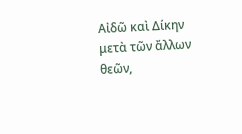Αἰδῶ καὶ Δίκην μετὰ τῶν ἄλλων θεῶν,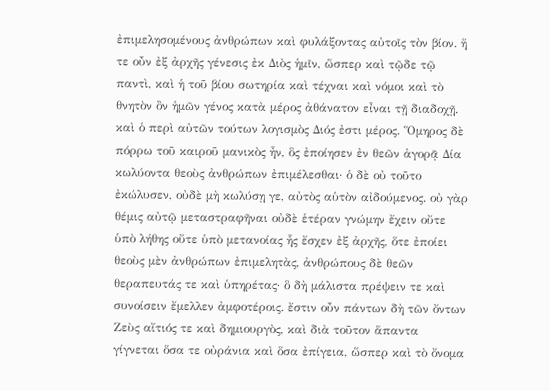ἐπιμελησομένους ἀνθρώπων καὶ φυλάξοντας αὐτοῖς τὸν βίον. ἥ τε οὖν ἐξ ἀρχῆς γένεσις ἐκ Διὸς ἡμῖν, ὥσπερ καὶ τῷδε τῷ παντὶ, καὶ ἡ τοῦ βίου σωτηρία καὶ τέχναι καὶ νόμοι καὶ τὸ θνητὸν ὂν ἡμῶν γένος κατὰ μέρος ἀθάνατον εἶναι τῇ διαδοχῇ. καὶ ὁ περὶ αὐτῶν τούτων λογισμὸς Διός ἐστι μέρος. Ὅμηρος δὲ πόρρω τοῦ καιροῦ μανικὸς ἦν, ὃς ἐποίησεν ἐν θεῶν ἀγορᾷ Δία κωλύοντα θεοὺς ἀνθρώπων ἐπιμέλεσθαι· ὁ δὲ οὐ τοῦτο ἐκώλυσεν, οὐδὲ μὴ κωλύσῃ γε, αὐτὸς αὑτὸν αἰδούμενος. οὐ γὰρ θέμις αὐτῷ μεταστραφῆναι οὐδὲ ἑτέραν γνώμην ἔχειν οὔτε ὑπὸ λήθης οὔτε ὑπὸ μετανοίας ἧς ἔσχεν ἐξ ἀρχῆς, ὅτε ἐποίει θεοὺς μὲν ἀνθρώπων ἐπιμελητὰς, ἀνθρώπους δὲ θεῶν θεραπευτάς τε καὶ ὑπηρέτας· ὃ δὴ μάλιστα πρέψειν τε καὶ συνοίσειν ἔμελλεν ἀμφοτέροις. ἔστιν οὖν πάντων δὴ τῶν ὄντων Ζεὺς αἴτιός τε καὶ δημιουργὸς, καὶ διὰ τοῦτον ἅπαντα γίγνεται ὅσα τε οὐράνια καὶ ὅσα ἐπίγεια, ὥσπερ καὶ τὸ ὄνομα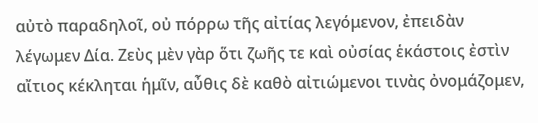αὐτὸ παραδηλοῖ, οὐ πόρρω τῆς αἰτίας λεγόμενον, ἐπειδὰν λέγωμεν Δία. Ζεὺς μὲν γὰρ ὅτι ζωῆς τε καὶ οὐσίας ἑκάστοις ἐστὶν αἴτιος κέκληται ἡμῖν, αὖθις δὲ καθὸ αἰτιώμενοι τινὰς ὀνομάζομεν,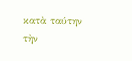κατὰ ταύτην τὴν